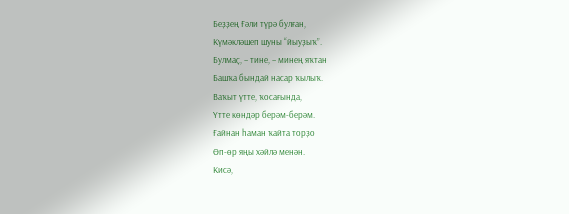Беҙҙең Ғәли түрә булған,
Күмәкләшеп шуны “йыуҙыҡ”.
Булмаҫ, – тине, – минең яҡтан
Башҡа бындай насар ҡылыҡ.
Ваҡыт үтте, ҡосағында,
Үтте көндәр берәм-берәм.
Ғайнан һаман ҡайта торҙо
Өп-өр яңы хәйлә менән.
Кисә,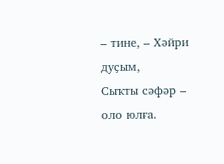– тине, – Хәйри дуҫым,
Сыҡты сәфәр – оло юлға.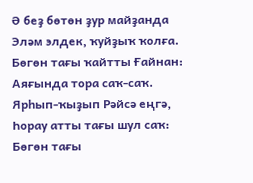Ә беҙ бөтөн ҙур майҙанда
Эләм элдек, ҡуйҙыҡ ҡолға.
Бөгөн тағы ҡайтты Ғайнан:
Аяғында тора саҡ-саҡ.
Ярһып-ҡыҙып Рәйсә еңгә,
Һорау атты тағы шул саҡ:
Бөгөн тағы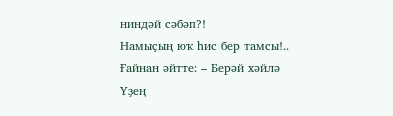ниндәй сәбәп?!
Намыҫың юҡ һис бер тамсы!..
Ғайнан әйтте: – Берәй хәйлә
Үҙең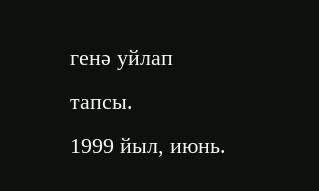генә уйлап тапсы.
1999 йыл, июнь.